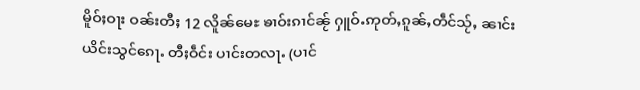မိူဝ်ႈဝႃး ဝၼ်းတီႈ 12 လိူၼ်မေႊ ၶၢဝ်းၵၢင်ၼႂ် ႁူဝ်ႉဢုတ်ႇၵူၼ်ႇတဵင်သႂ်ႇ ၼၢင်းယိင်းသွင်ၵေႃႉ တီႈဝဵင်း ပၢင်းတလႃႉ (ပၢင်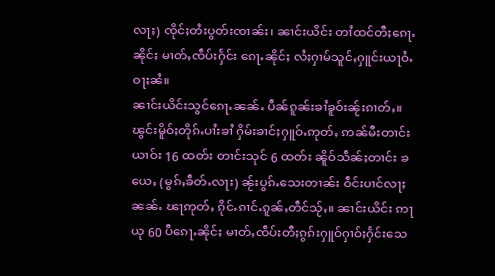လႃႈ) ၸိုင်ႈတႆးပွတ်းၸၢၼ်း၊ ၼၢင်းယိင်း တၢႆထင်တီႈၵေႃႉၼိုင်ႈ မၢတ်ႇၸဵပ်းႁႅင်း ၵေႃႉၼိုင်ႈ လႆႈႁၢမ်သူင်ႇႁူင်းယႃဝႆႉ ဝႃႈၼႆ။
ၼၢင်းယိင်းသွင်ၵေႃႉၼၼ်ႉ ပဵၼ်ၵူၼ်းၶၢႆၶူဝ်းၼႂ်းၵၢတ်ႇ။ ၽွင်းမိူဝ်ႈတိုၵ်ႉပၢႆးၶၢႆ ႁိမ်းၶၢင်ႈႁူဝ်ႉဢုတ်ႇ ဢၼ်မီးတၢင်းယၢဝ်း 16 ထတ်း တၢင်းသုင် 6 ထတ်း ၼိူဝ်သဵၼ်ႈတၢင်း ၶယေႇ (မွၵ်ႇၶဵတ်ႉလႃး) ၼႂ်းပွၵ်ႉသေးတၢၼ်း ဝဵင်းပၢင်လႃႈ ၼၼ်ႉ ၽႃဢုတ်ႇ ၵိုင်ႉၵၢင်ႉၵူၼ်ႇတဵင်သႂ်ႇ။ ၼၢင်းယိင်း ဢႃယု 60 ပီၵေႃႉၼိုင်ႈ မၢတ်ႇၸဵပ်းတီႈၵွၵ်းႁူဝ်ႁၢဝ်ႈႁႅင်းသေ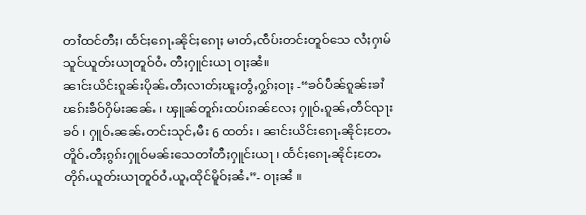တၢႆထင်တီႈ၊ ထႅင်ႈၵေႃႉၼိုင်ႈၵေႃႈ မၢတ်ႇၸဵပ်းတင်းတူဝ်သေ လႆႈႁၢမ်သူင်ယူတ်းယႃတူဝ်ဝႆႉ တီႈႁူင်းယႃ ဝႃႈၼႆ။
ၼၢင်းယိင်းၵူၼ်းပိုၼ်ႉတီႈလၢတ်ႈၽူႈတွႆႇႁွၵ်ႈဝႃႈ -“ၶဝ်ပဵၼ်ၵူၼ်းၶၢႆ ၽၵ်းၶဵဝ်ႁိမ်းၼၼ်ႉ ၊ ၾူၼ်တူၵ်းထပ်းၵၼ်လႄႈ ႁူဝ်ႉၵူၼ်ႇတဵင်ၺႃးၶဝ် ၊ ႁူဝ်ႉၼၼ်ႉတင်းသုင်ႇမီး 6 ထတ်း ၊ ၼၢင်းယိင်းၵေႃႉၼိုင်ႈတႄႉ တိူဝ်ႉတီႈၵွၵ်းႁူဝ်မၼ်းသေတၢႆတီႈႁူင်းယႃ ၊ ထႅင်ႈၵေႃႉၼိုင်ႈတႄႉ တိုၵ်ႉယူတ်းယႃတူဝ်ဝႆႉယူႇထိုင်မိူဝ်ႈၼႆႉ”- ဝႃႈၼႆ ။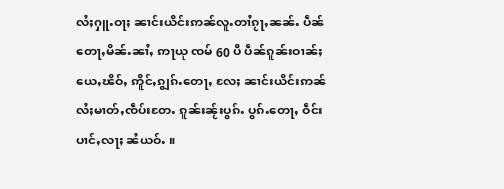လႆႈႁူႉဝႃႈ ၼၢင်းယိင်းဢၼ်လူႉတၢႆၵႂႃႇၼၼ်ႉ ပဵၼ်တေႃႇမိၼ်ႉၼၢႆႇ ဢႃယု ၸမ် 60 ပီ ပဵၼ်ၵူၼ်းဝၢၼ်ႈယေႇၽိဝ်ႇ ဢိူင်ႇၵျွၵ်ႉတေႃႇ လႄႈ ၼၢင်းယိင်းဢၼ်လႆႈမၢတ်ႇၸဵပ်းတႄႉ ၵူၼ်းၼႂ်းပွၵ်ႉ ပွၵ်ႉတေႃႇ ဝဵင်းပၢင်ႇလႃႈ ၼႆယဝ်ႉ ။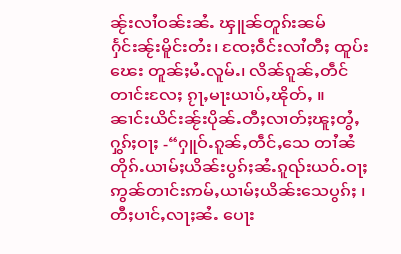ၼႂ်းလၢႆဝၼ်းၼႆႉ ၾူၼ်တူၵ်းၼမ်ႁႅင်းၼႂ်းမိူင်းတႆး၊ ၸႄႈဝဵင်းလၢႆတီႈ ထူပ်းၽေး တူၼ်ႈမႆႉလူမ်ႉ၊ လိၼ်ၵူၼ်ႇတဵင်တၢင်းလႄႈ ၵႂႃႇမႃးယၢပ်ႇၽိုတ်ႇ ။
ၼၢင်းယိင်းၼႂ်းပိုၼ်ႉတီႈလၢတ်ႈၽူႈတွႆႇႁွၵ်ႈဝႃႈ -“ႁူဝ်ႉၵူၼ်ႇတဵင်ႇသေ တၢႆၼႆတိုၵ်ႉယၢမ်ႈယိၼ်းပွၵ်ႈၼႆႉၵူၺ်းယဝ်ႉဝႃႈ ဢွၼ်တၢင်းဢမ်ႇယၢမ်ႈယိၼ်းသေပွၵ်ႈ ၊ တီႈပၢင်ႇလႃႈၼႆႉ ပေႃး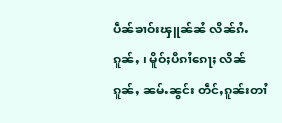ပဵၼ်ၶၢဝ်းၾူၼ်ၼႆ လိၼ်ၵႆႉၵူၼ်ႇ ၊ မိူဝ်ႈပီၵၢႆၵေႃႈ လိၼ်ၵူၼ်ႇ ၼမ်ႉၼွင်း တဵင်ႇၵူၼ်းတၢႆ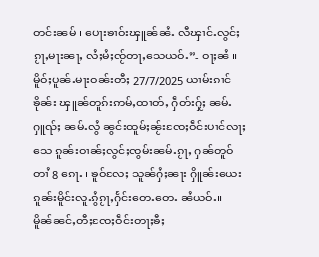တင်းၼမ် ၊ ပေႃးၶၢဝ်းၾူၼ်ၼႆႉ လီၾၢင်ႉလွင်ႈၵႂႃႇမႃးၼႃႇ လႆႈမႆႈၸႂ်တႃႇသေယဝ်ႉ”- ဝႃႈၼႆ ။
မိူဝ်ႈပူၼ်ႉမႃးဝၼ်းတီႈ 27/7/2025 ယၢမ်းၵၢင်ၶိုၼ်း ၾူၼ်တူၵ်းဢမ်ႇထၢတ်ႇ ႁဵတ်းႁႂ်ႈ ၼမ်ႉႁူၺ်ႈ ၼမ်ႉလွႆ ၼွင်းထူမ်ႈၼႂ်းၸႄႈဝဵင်းပၢင်လႃႈသေ ၵူၼ်းဝၢၼ်ႈလွင်ႈၸွမ်းၼမ်ႉၵႂႃႇ ႁၼ်တူဝ်တၢႆ 8 ၵေႃႉ ၊ ၶူဝ်လႄႈ သူၼ်ႁႆႈၼႃး ႁိူၼ်းယေးၵူၼ်းမိူင်းလူႉၵွႆၵႂႃႇႁႅင်းတေႉတေႉ ၼႆယဝ်ႉ။
မိူၼ်ၼင်ႇတီႈၸႄႈဝဵင်းတႃႈၶီႈ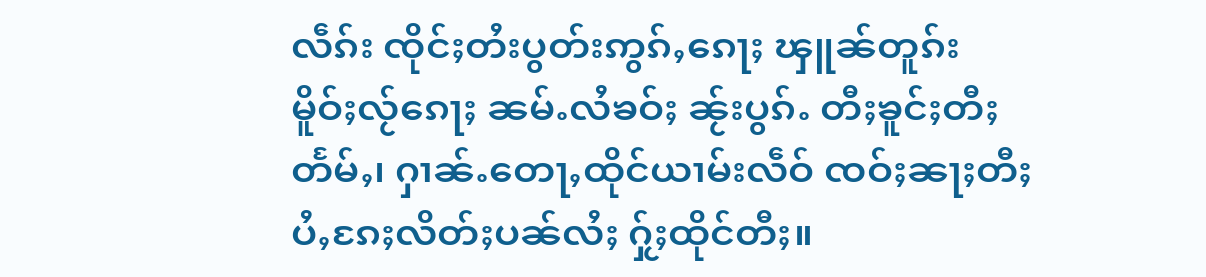လဵၵ်း ၸိုင်ႈတႆးပွတ်းဢွၵ်ႇၵေႃႈ ၾူၼ်တူၵ်းမိူဝ်ႈလႂ်ၵေႃႈ ၼမ်ႉလႆၶဝ်ႈ ၼႂ်းပွၵ်ႉ တီႈၶူင်ႈတီႈတႅမ်ႇ၊ ႁၢၼ်ႉတေႃႇထိုင်ယၢမ်းလဵဝ် ၸဝ်ႈၼႃႈတီႈ ပႆႇၵႄႈလိတ်ႈပၼ်လႆႈ ႁႂ်ႈထိုင်တီႈ။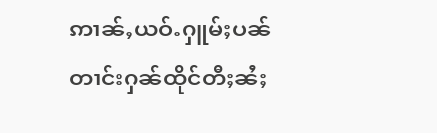ဢၢၼ်ႇယဝ်ႉႁူမ်ႈပၼ်တၢင်းႁၼ်ထိုင်တီႈၼႆႈ